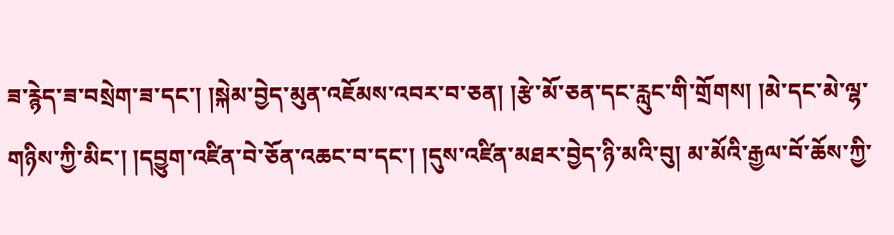ཟ་རྙེད་ཟ་བསྲེག་ཟ་དང་། །སྐེམ་བྱེད་མུན་འཇོམས་འབར་བ་ཅན། །རྩེ་མོ་ཅན་དང་རླུང་གི་གྲོགས། །མེ་དང་མེ་ལྷ་གཉིས་ཀྱི་མིང་། །དབྱུག་འཛིན་བེ་ཅོན་འཆང་བ་དང་། །དུས་འཛིན་མཐར་བྱེད་ཉི་མའི་བུ། མ་མོའི་རྒྱལ་བོ་ཆོས་ཀྱི་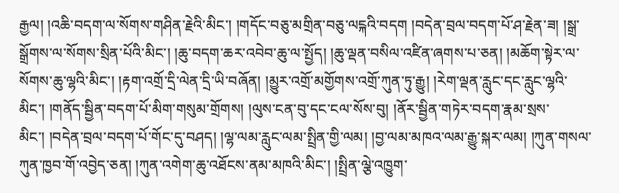རྒྱལ། །འཆི་བདག་ལ་སོགས་གཤིན་རྗེའི་མིང་། །གདོང་བཅུ་མགྲིན་བཅུ་ལངྐའི་བདག །བདེན་བྲལ་བདག་པོ་ཤ་རྗེན་ཟ། །སྒྲ་སྒྲོགས་ལ་སོགས་སྲིན་པོའི་མིང་། །ཆུ་བདག་ཆར་འབེབ་ཆུ་ལ་སྤྱོད། །ཆུ་ལྡན་བསིལ་འཛིན་ཞགས་པ་ཅན། །མཆོག་སྟེར་ལ་སོགས་ཆུ་ལྷའི་མིང་། །རྟག་འགྲོ་དྲི་ལེན་དྲི་ཡི་བཞོན། །མྱུར་འགྲོ་མགྱོགས་འགྲོ་ཀུན་ཏུ་རྒྱུ། །རེག་ལྡན་རླུང་དང་རླུང་ལྷའི་མིང་། །གནོད་སྦྱིན་བདག་པོ་མིག་གསུམ་གྲོགས། །ལུས་ངན་བུ་དང་ངལ་སོས་བུ། །ནོར་སྦྱིན་གཏེར་བདག་རྣམ་སྲས་མིང་། །བདེན་བྲལ་བདག་པོ་གོང་དུ་བཤད། །ལྷ་ལམ་རླུང་ལམ་སྤྲིན་གྱི་ལམ། །བྱ་ལམ་མཁའ་ལམ་རྒྱུ་སྐར་ལམ། །ཀུན་གསལ་ཀུན་ཁྱབ་གོ་འབྱེད་ཅན། །ཀུན་འགེག་ཆུ་འཐོངས་ནམ་མཁའི་མིང་། །སྤྲིན་ལྕེ་འཁྱུག་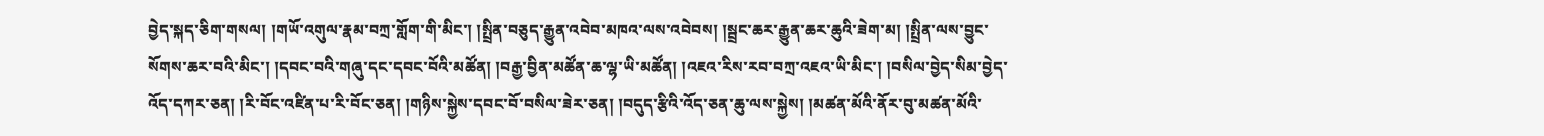བྱེད་སྐད་ཅིག་གསལ། །གཡོ་འགུལ་རྣམ་བཀྲ་གློག་གི་མིང་། །སྤྲིན་བཅུད་རྒྱུན་འབེབ་མཁའ་ལས་འབེབས། །སྦྲང་ཆར་རྒྱུན་ཆར་ཆུའི་ཟེག་མ། །སྤྲིན་ལས་བྱུང་སོགས་ཆར་བའི་མིང་། །དབང་བའི་གཞུ་དང་དབང་བོའི་མཚོན། །བརྒྱ་བྱིན་མཚོན་ཆ་ལྷ་ཡི་མཚོན། །འཇའ་རིས་རབ་བཀྲ་འཇའ་ཡི་མིང་། །བསིལ་བྱེད་སིམ་བྱེད་འོད་དཀར་ཅན། །རི་བོང་འཛིན་པ་རི་བོང་ཅན། །གཉིས་སྐྱེས་དབང་བོ་བསིལ་ཟེར་ཅན། །བདུད་རྩིའི་འོད་ཅན་ཆུ་ལས་སྐྱེས། །མཚན་མོའི་ནོར་བུ་མཚན་མོའི་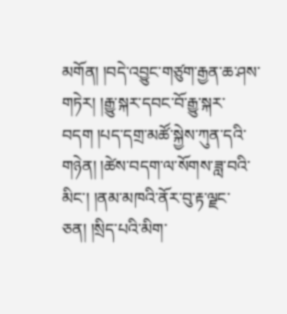མགོན། །བདེ་འབྱུང་གཙུག་རྒྱན་ཆ་ཤས་གཏེར། །རྒྱུ་སྐར་དབང་བོ་རྒྱུ་སྐར་བདག །པད་དགྲ་མཚོ་སྐྱེས་ཀུན་དའི་གཉེན། །ཚེས་བདག་ལ་སོགས་ཟླ་བའི་མིང་། །ནམ་མཁའི་ནོར་བུ་རྟ་ལྗང་ཅན། །སྲིད་པའི་མིག་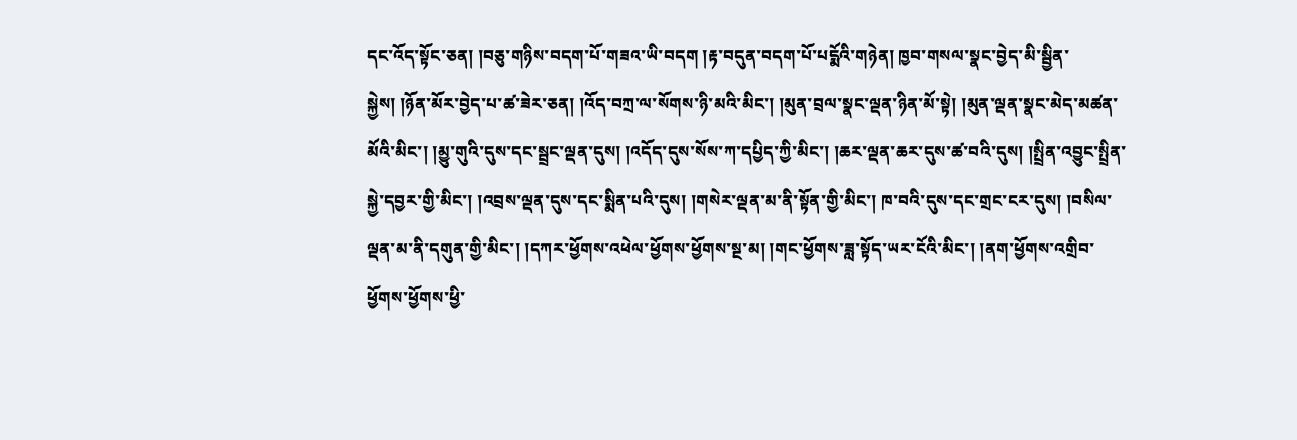དང་འོད་སྟོང་ཅན། །བཅུ་གཉིས་བདག་པོ་གཟའ་ཡི་བདག །རྟ་བདུན་བདག་པོ་པདྨོའི་གཉེན། ཁྱབ་གསལ་སྣང་བྱེད་མི་སྦྱིན་སྐྱེས། །ཉོན་མོར་བྱེད་པ་ཚ་ཟེར་ཅན། །འོད་བཀྲ་ལ་སོགས་ཉི་མའི་མིང་། །མུན་བྲལ་སྣང་ལྡན་ཉིན་མོ་སྟེ། །མུན་ལྡན་སྣང་མེད་མཚན་མོའི་མིང་། །མྱུ་གུའི་དུས་དང་སྦྲང་ལྡན་དུས། །འདོད་དུས་སོས་ཀ་དཔྱིད་ཀྱི་མིང་། །ཆར་ལྡན་ཆར་དུས་ཚ་བའི་དུས། །སྤྲིན་འབྱུང་སྤྲིན་སྐྱེ་དབྱར་གྱི་མིང་། །འབྲས་ལྡན་དུས་དང་སྨིན་པའི་དུས། །གསེར་ལྡན་མ་ནི་སྟོན་གྱི་མིང་། ཁ་བའི་དུས་དང་གྲང་ངར་དུས། །བསིལ་ལྡན་མ་ནི་དགུན་གྱི་མིང་། །དཀར་ཕྱོགས་འཕེལ་ཕྱོགས་ཕྱོགས་སྔ་མ། །གང་ཕྱོགས་ཟླ་སྟོད་ཡར་ངོའི་མིང་། །ནག་ཕྱོགས་འགྲིབ་ཕྱོགས་ཕྱོགས་ཕྱི་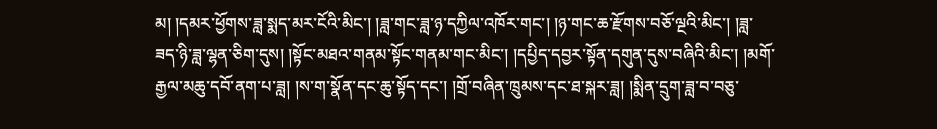མ། །དམར་ཕྱོགས་ཟླ་སྨད་མར་ངོའི་མིང་། །ཟླ་གང་ཟླ་ཉ་དཀྱིལ་འཁོར་གང་། །ཉ་གང་ཆ་རྫོགས་བཅོ་ལྔའི་མིང་། །ཟླ་ཟད་ཉི་ཟླ་ལྷན་ཅིག་དུས། །སྟོང་མཐའ་གནམ་སྟོང་གནམ་གང་མིང་། །དཔྱིད་དབྱར་སྟོན་དགུན་དུས་བཞིའི་མིང་། །མགོ་རྒྱལ་མཆུ་དབོ་ནག་པ་ཟླ། །ས་ག་སྣོན་དང་ཆུ་སྟོད་དང་། །གྲོ་བཞིན་ཁྲུམས་དང་ཐ་སྐར་ཟླ། །སྨིན་དྲུག་ཟླ་བ་བཅུ་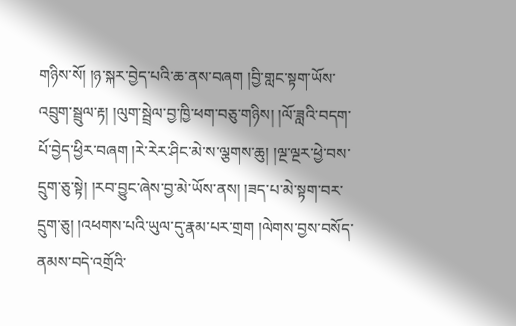གཉིས་སོ། །ཉ་སྐར་བྱེད་པའི་ཆ་ནས་བཞག །བྱི་གླང་སྟག་ཡོས་འབྲུག་སྦྲུལ་རྟ། །ལུག་སྦྲེལ་བྱ་ཁྱི་ཕག་བཅུ་གཉིས། །ལོ་ཟླའི་བདག་པོ་བྱེད་ཕྱིར་བཞག །རེ་རེར་ཤིང་མེ་ས་ལྕགས་ཆུ། །ལྔ་ལྔར་ཕྱེ་བས་དྲུག་ཅུ་སྟེ། །རབ་བྱུང་ཞེས་བྱ་མེ་ཡོས་ནས། །ཟད་པ་མེ་སྟག་བར་དྲུག་ཅུ། །འཕགས་པའི་ཡུལ་དུ་རྣམ་པར་གྲག །ལེགས་བྱས་བསོད་ནམས་བདེ་འགྲོའི་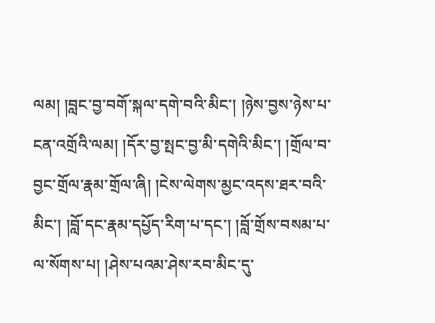ལམ། །བླང་བྱ་བགོ་སྐལ་དགེ་བའི་མིང་། །ཉེས་བྱས་ཉེས་པ་ངན་འགྲོའི་ལམ། །དོར་བྱ་སྤང་བྱ་མི་དགེའི་མིང་། །གྲོལ་བ་བྱང་གྲོལ་རྣམ་གྲོལ་ཞི། །ངེས་ལེགས་མྱང་འདས་ཐར་བའི་མིང་། །བློ་དང་རྣམ་དཔྱོད་རིག་པ་དང་། །བློ་གྲོས་བསམ་པ་ལ་སོགས་པ། །ཤེས་པའམ་ཤེས་རབ་མིང་དུ་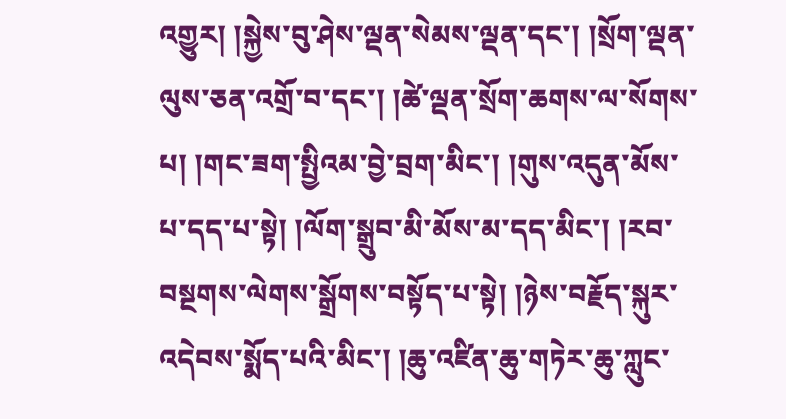འགྱུར། །སྐྱེས་བུ་ཤེས་ལྡན་སེམས་ལྡན་དང་། །སྲོག་ལྡན་ལུས་ཅན་འགྲོ་བ་དང་། །ཚེ་ལྡན་སྲོག་ཆགས་ལ་སོགས་པ། །གང་ཟག་སྤྱིའམ་བྱེ་བྲག་མིང་། །གུས་འདུན་མོས་པ་དད་པ་སྟེ། །ལོག་སྒྲུབ་མི་མོས་མ་དད་མིང་། །རབ་བསྔགས་ལེགས་སྒྲོགས་བསྟོད་པ་སྟེ། །ཉེས་བརྗོད་སྐུར་འདེབས་སྨོད་པའི་མིང་། །ཆུ་འཛིན་ཆུ་གཏེར་ཆུ་ཀླུང་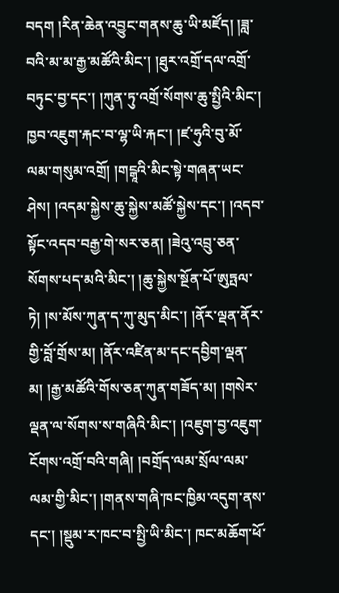བདག །རིན་ཆེན་འབྱུང་གནས་ཆུ་ཡི་མཛོད། །ཟླ་བའི་མ་མ་རྒྱ་མཚོའི་མིང་། །ཐུར་འགྲོ་དལ་འགྲོ་བཏུང་བྱ་དང་། །ཀུན་ཏུ་འགྲོ་སོགས་ཆུ་སྤྱིའི་མིང་། ཁྱབ་འཇུག་རྐང་བ་ལྷ་ཡི་རྐང་། །ཛ་ཧུའི་བུ་མོ་ལམ་གསུམ་འགྲོ། །གངྒཱའི་མིང་སྟེ་གཞན་ཡང་ཤེས། །འདམ་སྐྱེས་ཆུ་སྐྱེས་མཚོ་སྐྱེས་དང་། །འདབ་སྟོང་འདབ་བརྒྱ་གེ་སར་ཅན། །ཟེའུ་འབྲུ་ཅན་སོགས་པད་མའི་མིང་། །ཆུ་སྐྱེས་སྔོན་པོ་ཨུཏྤལ་ཏེ། །ས་མོས་ཀུན་ད་ཀུ་མུད་མིང་། །ནོར་ལྡན་ནོར་གྱི་བློ་གྲོས་མ། །ནོར་འཛིན་མ་དང་དབྱིག་ལྡན་མ། །རྒྱ་མཚོའི་གོས་ཅན་ཀུན་གཟོད་མ། །གསེར་ལྡན་ལ་སོགས་ས་གཞིའི་མིང་། །འཇུག་བྱ་འཇུག་ངོགས་འགྲོ་བའི་གཞི། །བགྲོད་ལམ་སྲོལ་ལམ་ལམ་གྱི་མིང་། །གནས་གཞི་ཁང་ཁྱིམ་འདུག་ནས་དང་། །སྡུམ་ར་ཁང་བ་སྤྱི་ཡི་མིང་། ཁང་མཆོག་ཕོ་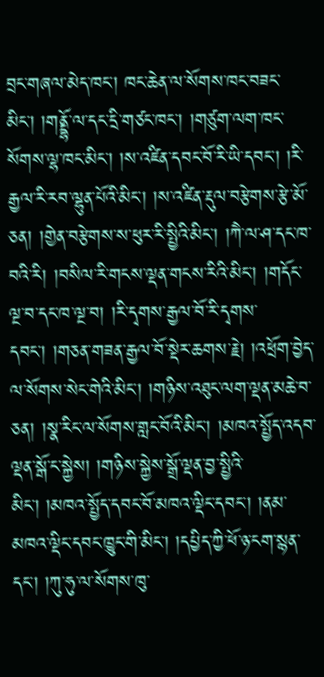བྲང་གཞལ་མེད་ཁང་། ཁང་ཆེན་ལ་སོགས་ཁང་བཟང་མིང་། །གནྡྷོ་ལ་དང་དྲི་གཙང་ཁང་། །གཙུག་ལག་ཁང་སོགས་ལྷ་ཁང་མིང་། །ས་འཛིན་དབང་བོ་རི་ཡི་དབང་། །རི་རྒྱལ་རི་རབ་ལྷུན་པོའི་མིང་། །ས་འཛིན་རྡུལ་བརྩེགས་རྩེ་མོ་ཅན། །གྱེན་བརྩེགས་ས་ཕུར་རི་སྤྱིའི་མིང་། །ཀཻ་ལ་ཤ་དང་ཁ་བའི་རི། །བསིལ་རི་གངས་ལྡན་གངས་རིའི་མིང་། །གདོང་ལྔ་བ་དང་ཁ་ལྔ་བ། །རི་དྭགས་རྒྱལ་བོ་རི་དྭགས་དབང་། །གཅན་གཟན་རྒྱལ་བོ་སྡེར་ཆགས་རྗེ། །འཕྲོག་བྱེད་ལ་སོགས་སེང་གེའི་མིང་། །གཉིས་འཐུང་ལག་ལྡན་མཆེ་བ་ཅན། །སྣ་རིང་ལ་སོགས་གླང་བོའི་མིང་། །མཁའ་སྤྱོད་འདབ་ལྡན་སྒོ་ང་སྐྱེས། །གཉིས་སྐྱེས་སྒྲོ་ལྡན་བྱ་སྤྱིའི་མིང་། །མཁའ་སྤྱོད་དབང་བོ་མཁའ་ལྡིང་དབང་། །ནམ་མཁའ་ལྡིང་དབང་ཁྱུང་གི་མིང་། །དཔྱིད་ཀྱི་ཕོ་ཉ་ངག་སྙན་དང་། །ཀུ་ཧུ་ལ་སོགས་ཁུ་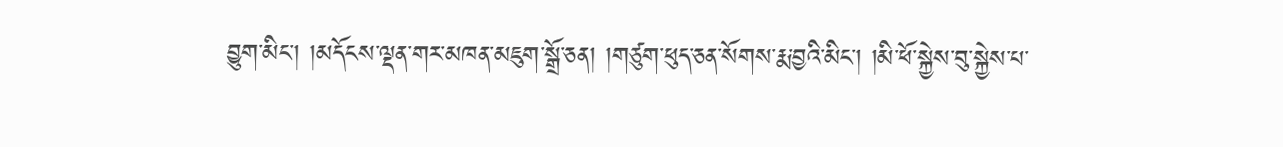བྱུག་མིང་། །མདོངས་ལྡན་གར་མཁན་མཇུག་སྒྲོ་ཅན། །གཙུག་ཕུད་ཅན་སོགས་རྨ་བྱའི་མིང་། །མི་ཕོ་སྐྱེས་བུ་སྐྱེས་པ་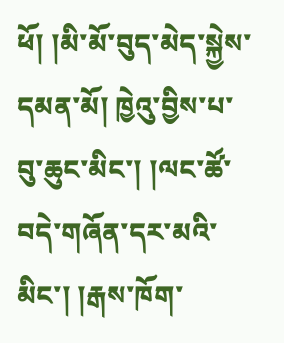ཕོ། །མི་མོ་བུད་མེད་སྐྱེས་དམན་མོ། ཁྱེའུ་བྱིས་པ་བུ་ཆུང་མིང་། །ལང་ཚོ་བདེ་གཞོན་དར་མའི་མིང་། །རྒས་ཁོག་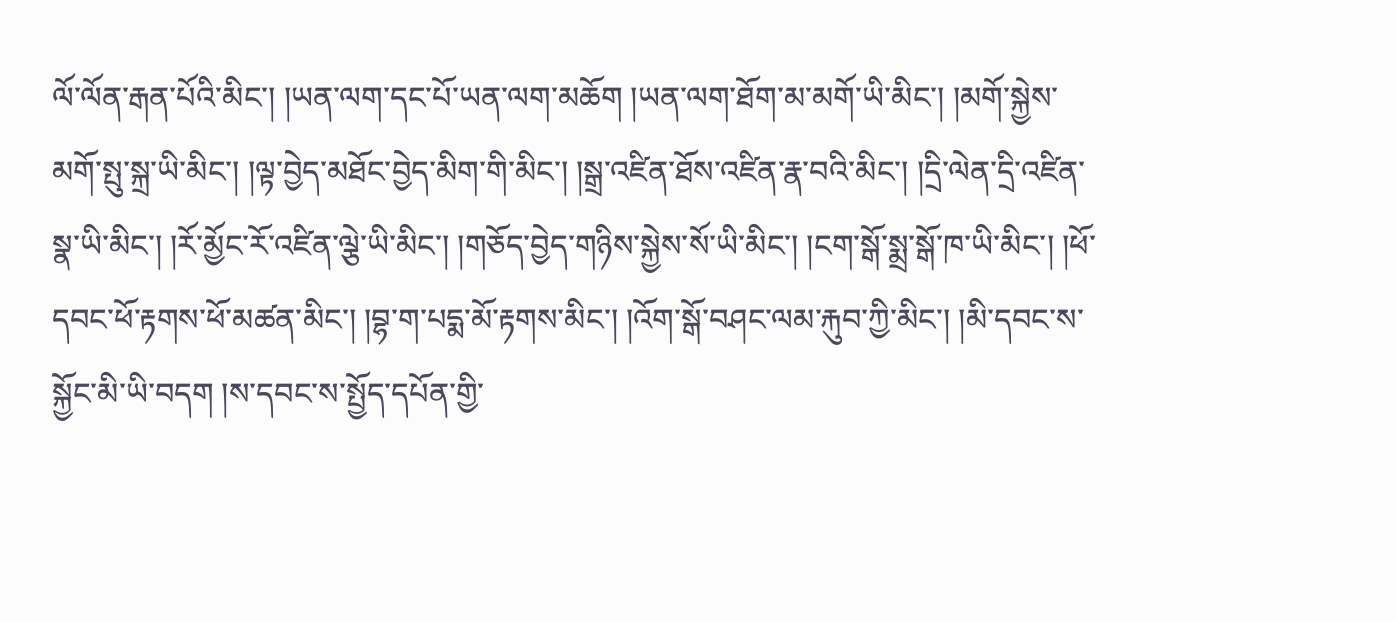ལོ་ལོན་རྒན་པོའི་མིང་། །ཡན་ལག་དང་པོ་ཡན་ལག་མཆོག །ཡན་ལག་ཐོག་མ་མགོ་ཡི་མིང་། །མགོ་སྐྱེས་མགོ་སྤུ་སྐྲ་ཡི་མིང་། །ལྟ་བྱེད་མཐོང་བྱེད་མིག་གི་མིང་། །སྒྲ་འཛིན་ཐོས་འཛིན་རྣ་བའི་མིང་། །དྲི་ལེན་དྲི་འཛིན་སྣ་ཡི་མིང་། །རོ་མྱོང་རོ་འཛིན་ལྕེ་ཡི་མིང་། །གཅོད་བྱེད་གཉིས་སྐྱེས་སོ་ཡི་མིང་། །ངག་སྒོ་སྨྲ་སྒོ་ཁ་ཡི་མིང་། །ཕོ་དབང་ཕོ་རྟགས་ཕོ་མཚན་མིང་། །བྷ་ག་པདྨ་མོ་རྟགས་མིང་། །འོག་སྒོ་བཤང་ལམ་རྐུབ་ཀྱི་མིང་། །མི་དབང་ས་སྐྱོང་མི་ཡི་བདག །ས་དབང་ས་སྤྱོད་དཔོན་གྱི་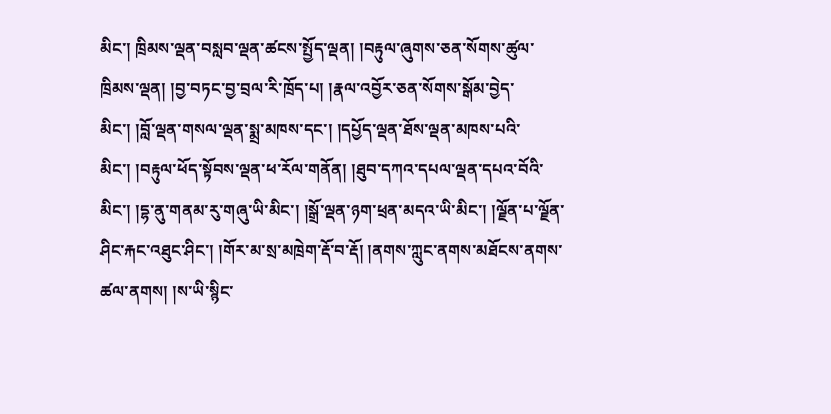མིང་། ཁྲིམས་ལྡན་བསླབ་ལྡན་ཚངས་སྤྱོད་ལྡན། །བརྟུལ་ཞུགས་ཅན་སོགས་ཚུལ་ཁྲིམས་ལྡན། །བྱ་བཏང་བྱ་བྲལ་རི་ཁྲོད་པ། །རྣལ་འབྱོར་ཅན་སོགས་སྒོམ་བྱེད་མིང་། །བློ་ལྡན་གསལ་ལྡན་སྨྲ་མཁས་དང་། །དཔྱོད་ལྡན་ཐོས་ལྡན་མཁས་པའི་མིང་། །བརྟུལ་ཕོད་སྟོབས་ལྡན་ཕ་རོལ་གནོན། །ཐུབ་དཀའ་དཔལ་ལྡན་དཔའ་བོའི་མིང་། །དྷ་ནུ་གནམ་རུ་གཞུ་ཡི་མིང་། །སྒྲོ་ལྡན་ཉག་ཕྲན་མདའ་ཡི་མིང་། །ལྗོན་པ་ལྗོན་ཤིང་རྐང་འཐུང་ཤིང་། །གོར་མ་སྲ་མཁྲེག་རྡོ་བ་རྡོ། །ནགས་ཀླུང་ནགས་མཐོངས་ནགས་ཚལ་ནགས། །ས་ཡི་སྙིང་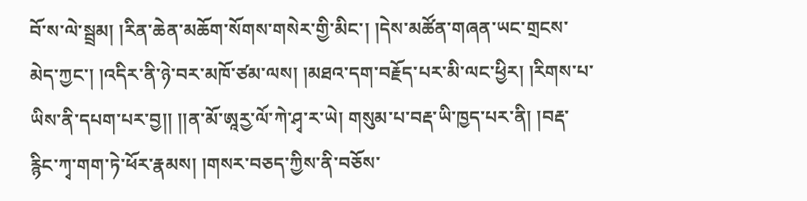བོ་ས་ལེ་སྦྲམ། །རིན་ཆེན་མཆོག་སོགས་གསེར་གྱི་མིང་། །དེས་མཚོན་གཞན་ཡང་གྲངས་མེད་ཀྱང་། །འདིར་ནི་ཉེ་བར་མཁོ་ཙམ་ལས། །མཐའ་དག་བརྗོད་པར་མི་ལང་ཕྱིར། །རིགས་པ་ཡིས་ནི་དཔག་པར་བྱ།། །།ན་མོ་ཨཱཪྱ་ལོ་ཀེ་ཤྭ་ར་ཡེ། གསུམ་པ་བརྡ་ཡི་ཁྱད་པར་ནི། །བརྡ་རྙིང་ཀྭ་གག་ཏེ་ཕོར་རྣམས། །གསར་བཅད་ཀྱིས་ནི་བཅོས་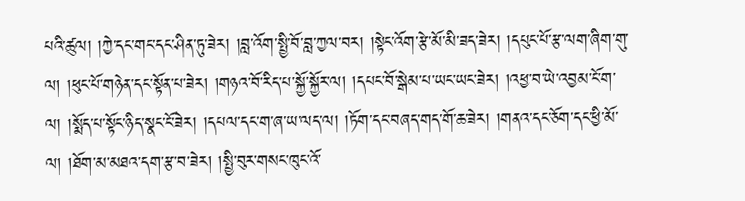པའི་ཚུལ། །ཀྱེ་དང་གང་དང་ཤིན་ཏུ་ཟེར། །བླ་འོག་སྤྱི་བོ་བླ་ཀྱལ་བར། །སྟེང་འོག་རྩེ་མོ་མི་ཟད་ཟེར། །དཔུང་པོ་རྩ་ལག་ཞིག་གུ་ལ། །ཕུང་པོ་གཉེན་དང་སྟོན་པ་ཟེར། །གཉའ་བོ་རིད་པ་སྐྱོ་སྐྱོར་ལ། །དཔང་བོ་སྒེམ་པ་ཡང་ཡང་ཟེར། །འཕྱ་བ་ཡེ་འབྱམ་ངོ་ག་ལ། །སྨོད་པ་སྟོང་ཉིད་སྣང་ངོ་ཟེར། །དཔལ་དང་ག་ཞ་ཡ་ལད་ལ། །ཏོག་དང་བཞད་གད་གོ་ཆ་ཟེར། །གནའ་དང་ཅོག་དང་ཕྱི་མོ་ལ། །ཐོག་མ་མཐའ་དག་རྩ་བ་ཟེར། །སྤྱི་བུར་གསང་ཁུང་འོ་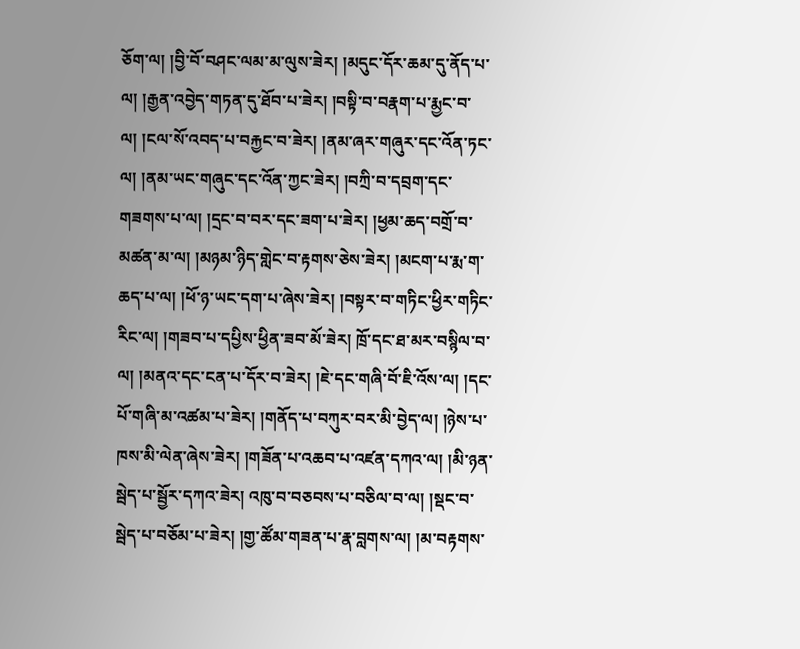ཅོག་ལ། །བྱི་བོ་བཤང་ལམ་མ་ལུས་ཟེར། །མདུང་དོར་ཆམ་དུ་ནོད་པ་ལ། །རྒྱན་འབྱེད་གཏན་དུ་ཐོབ་པ་ཟེར། །བསྟི་བ་བརྣག་པ་རྨྱང་བ་ལ། །ངལ་སོ་འབད་པ་བརྐྱང་བ་ཟེར། །ནམ་ཞར་གཞུར་དང་འོན་ཏང་ལ། །ནམ་ཡང་གཞུང་དང་འོན་ཀྱང་ཟེར། །བཀྲི་བ་དབྲག་དང་གཟགས་པ་ལ། །དྲང་བ་བར་དང་ཟག་པ་ཟེར། །ཕྱམ་ཆད་བགྲོ་བ་མཚན་མ་ལ། །མཉམ་ཉིད་གླེང་བ་རྟགས་ཅེས་ཟེར། །མངག་པ་རྨ་ག་ཆད་པ་ལ། །ཕོ་ཉ་ཡང་དག་པ་ཞེས་ཟེར། །བསྟར་བ་གཏིང་ཕྱིར་གཏིང་རིང་ལ། །གཟབ་པ་དཔྱིས་ཕྱིན་ཟབ་མོ་ཟེར། ཁྲོ་དང་ཐ་མར་བསྙིལ་བ་ལ། །མནའ་དང་ངན་པ་དོར་བ་ཟེར། །ཇེ་དང་གཞི་བོ་ཇི་འོས་ལ། །དང་པོ་གཞི་མ་འཚམ་པ་ཟེར། །གནོད་པ་བཀུར་བར་མི་བྱེད་ལ། །ཉེས་པ་ཁས་མི་ལེན་ཞེས་ཟེར། །གཟོན་པ་འཆབ་པ་འཛན་དཀའ་ལ། །མི་ཉན་སྦེད་པ་སྦྱོར་དཀའ་ཟེར། འཁུ་བ་བཅབས་པ་བཅིལ་བ་ལ། །སྡང་བ་སྦེད་པ་བཅོམ་པ་ཟེར། །གྱ་ཚོམ་གཟན་པ་རྣ་བླགས་ལ། །མ་བརྟགས་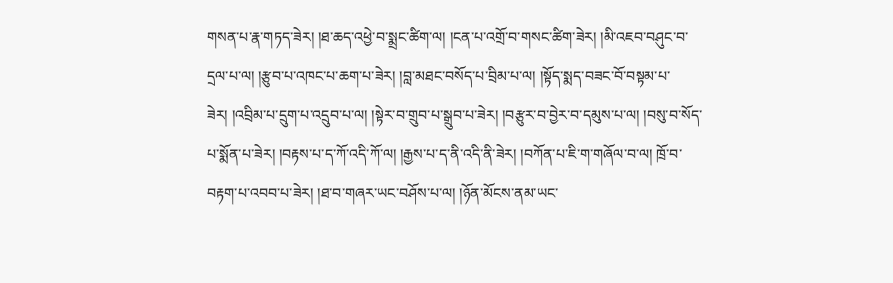གསན་པ་རྣ་གཏད་ཟེར། །ཐ་ཆད་འཕྱེ་བ་སྨྲང་ཚིག་ལ། །ངན་པ་འགྲོ་བ་གསང་ཚིག་ཟེར། །མི་འཇབ་བཤུང་བ་དྲལ་པ་ལ། །རྩུབ་པ་འཁང་པ་ཆག་པ་ཟེར། །བླ་མཐང་བསོད་པ་བྲིམ་པ་ལ། །སྟོད་སྨད་བཟང་བོ་བསྟམ་པ་ཟེར། །འབྲིམ་པ་དྲུག་པ་འདྲུབ་པ་ལ། །སྟེར་བ་གྲུབ་པ་སྒྲུབ་པ་ཟེར། །བརྩུར་བ་བྱེར་བ་དམུས་པ་ལ། །བསུ་བ་སོད་པ་སྨོན་པ་ཟེར། །བརྟས་པ་ད་ཀོ་འདི་ཀོ་ལ། །རྒྱས་པ་ད་ནི་འདི་ནི་ཟེར། །བཀོན་པ་ཇི་ག་གཞོལ་བ་ལ། ཁྲོ་བ་བརྟག་པ་འབབ་པ་ཟེར། །ཐ་བ་གཞར་ཡང་བཤོས་པ་ལ། །ཉོན་མོངས་ནམ་ཡང་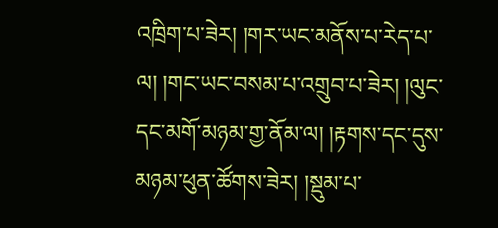འཁྲིག་པ་ཟེར། །གར་ཡང་མནོས་པ་རེད་པ་ལ། །གང་ཡང་བསམ་པ་འགྲུབ་པ་ཟེར། །ལུང་དང་མགོ་མཉམ་གྱ་ནོམ་ལ། །རྟགས་དང་དུས་མཉམ་ཕུན་ཚོགས་ཟེར། །སྡུམ་པ་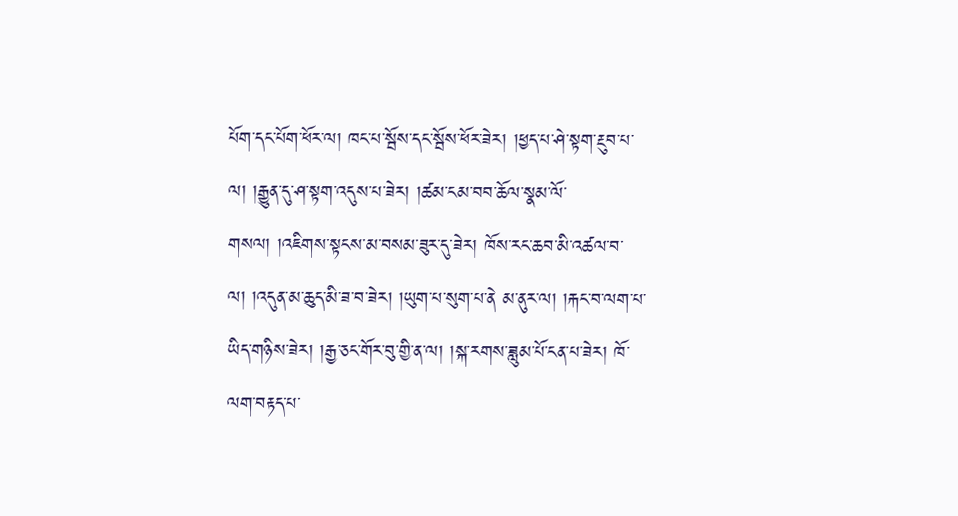པོག་དང་པོག་ཕོར་ལ། ཁང་པ་སྦོས་དང་སྦོས་ཕོར་ཟེར། །ཕྱད་པ་ཤེ་སྟག་རྔུབ་པ་ལ། །རྒྱུན་དུ་ཤ་སྟག་འདུས་པ་ཟེར། །ཚམ་ངམ་བབ་ཆོལ་སྣམ་ལོ་གསལ། །འཇིགས་སྟངས་མ་བསམ་ཟུར་དུ་ཟེར། ཁོས་རང་ཆབ་མི་འཚལ་བ་ལ། །འདུན་མ་ཆུད་མི་ཟ་བ་ཟེར། །ཡུག་པ་སུག་པ་ནེ མ་ནུར་ལ། །རྐང་བ་ལག་པ་ཡིད་གཉིས་ཟེར། །རྒྱ་ཅང་གོར་བུ་གྱི་ན་ལ། །སྐ་རགས་ཟླུམ་པོ་ངན་པ་ཟེར། ཁོ་ལག་བརྟད་པ་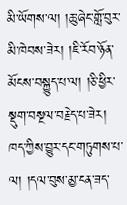མི་ཡོགས་ལ། །ཆུ་ཞེང་གློ་བུར་མི་ཁེབས་ཟེར། །ཇི་རོབ་ཉོན་མོངས་བསྐྱུད་པ་ལ། །ཅི་ཕྱིར་སྡུག་བསྔལ་བརྗེད་པ་ཟེར། ཁད་ཀྱིས་བྱུར་དང་གཏུགས་པ་ལ། །དལ་བུས་མྱ་ངན་ཟད་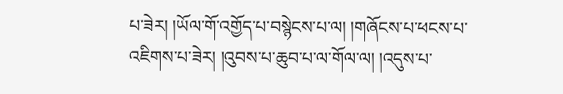པ་ཟེར། །ཡོལ་གོ་འགྱོད་པ་བསྙེངས་པ་ལ། །གཞོངས་པ་ཕངས་པ་འཇིགས་པ་ཟེར། །འུབས་པ་ཆུབ་པ་ལ་གོལ་ལ། །འདུས་པ་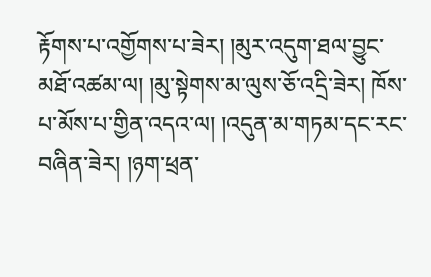རྟོགས་པ་འགྱོགས་པ་ཟེར། །མུར་འདུག་ཐལ་བྱུང་མཐོ་འཚམ་ལ། །མུ་སྟེགས་མ་ལུས་ཅོ་འདྲི་ཟེར། ཁོས་པ་མོས་པ་གྱིན་འདའ་ལ། །འདུན་མ་གཏམ་དང་རང་བཞིན་ཟེར། །ཉག་ཕྲན་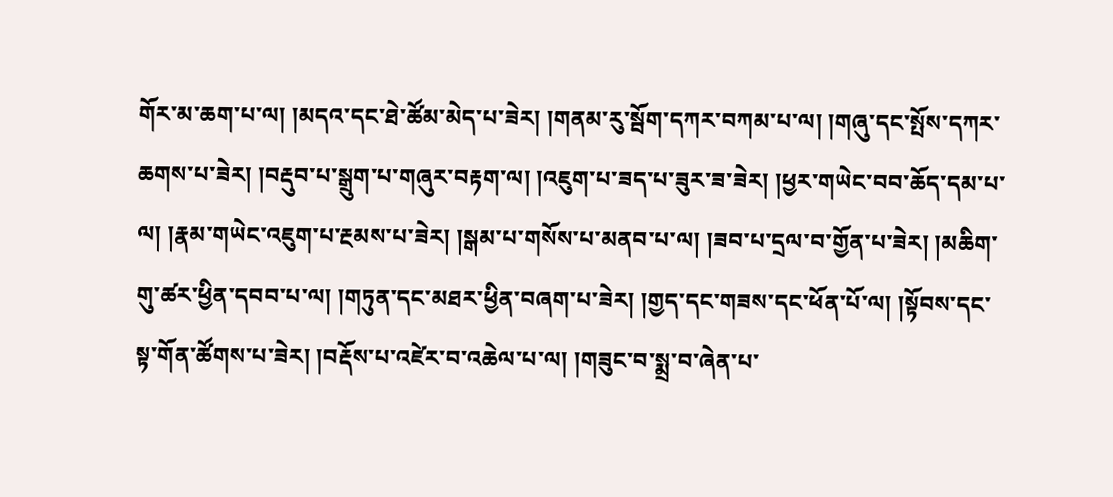གོར་མ་ཆག་པ་ལ། །མདའ་དང་ཐེ་ཚོམ་མེད་པ་ཟེར། །གནམ་རུ་སྦོག་དཀར་བཀམ་པ་ལ། །གཞུ་དང་སྤོས་དཀར་ཆགས་པ་ཟེར། །བརྡུབ་པ་སྒྲུག་པ་གཞུར་བརྟག་ལ། །འཇུག་པ་ཟད་པ་ཟུར་ཟ་ཟེར། །ཕྱར་གཡེང་བབ་ཆོད་དམ་པ་ལ། །རྣམ་གཡེང་འཇུག་པ་རྔམས་པ་ཟེར། །སྒམ་པ་གསོས་པ་མནབ་པ་ལ། །ཟབ་པ་དྲལ་བ་གྱོན་པ་ཟེར། །མཆིག་གུ་ཚར་ཕྱིན་དབབ་པ་ལ། །གཏུན་དང་མཐར་ཕྱིན་བཞག་པ་ཟེར། །གྱད་དང་གཟས་དང་ཕོན་པོ་ལ། །སྟོབས་དང་སྟ་གོན་ཚོགས་པ་ཟེར། །བརྡོས་པ་འཛེར་བ་འཆེལ་པ་ལ། །གཟུང་བ་སྨྲ་བ་ཞེན་པ་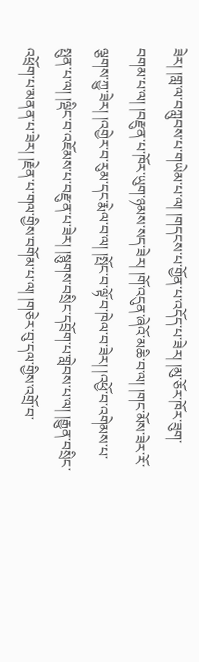ཟེར། །གླ་ལ་བཀླུབས་པ་གཡེམ་པ་ལ། །གདངས་པ་གྱོན་པ་འདོད་པ་ཟེར། །མུ་ཅོར་ཁོར་ཟུག་བགམ་པ་ལ། །བརྫུན་པ་ཁོར་ཡུག་ཉམས་སད་ཟེར། །གོ་འདུན་ཞེའོ་མཆི་བ་ལ། །གང་མོས་ཟེར་རོ་ལྕགས་ཀྱུ་ཟེར། །འགྱེར་བ་རུམ་དང་རྨེལ་བ་ལ། །སྤོང་བ་ལྟོ་བ་ཁེལ་བ་ཟེར། །འཕྱོ་བ་འགེམས་པ་སྤུན་པ་ལ། །ལྡིང་བ་འཇོམས་པ་བརྫུན་པ་ཟེར། །སྙུགས་བསྲིང་དབྲོག་པ་གླེབས་པ་ལ། །རྒྱུན་བསྲིང་འཕྲོག་པ་མནན་པ་ཟེར། །རྗེན་པ་གལ་གྱིས་བགོམ་པ་ལ། །གཅེར་བུ་དལ་གྱིས་འགྲོ་བ་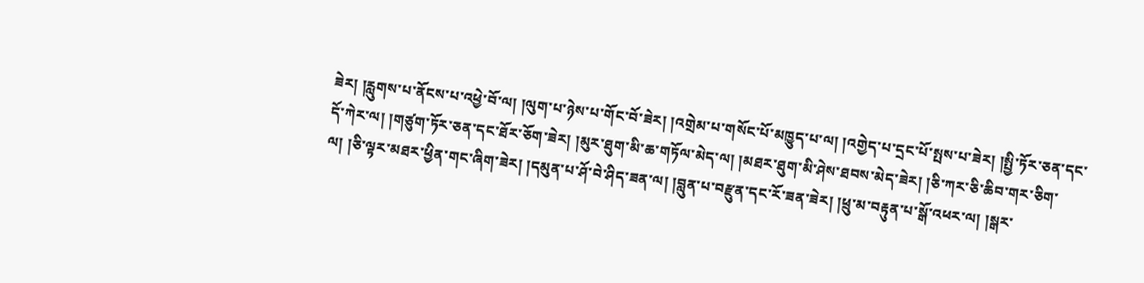ཟེར། །རླུགས་པ་ནོངས་པ་འཕྱེ་བོ་ལ། །ལུག་པ་ཉེས་པ་གོང་བོ་ཟེར། །འགྲེམ་པ་གསོང་པོ་མཁྱུད་པ་ལ། །འགྱེད་པ་དྲང་པོ་སྤས་པ་ཟེར། །སྤྱི་ཏོར་ཅན་དང་དོ་ཀེར་ལ། །གཙུག་ཏོར་ཅན་དང་ཐོར་ཅོག་ཟེར། །མུར་ཐུག་མི་ཆ་གཏོལ་མེད་ལ། །མཐར་ཐུག་མི་ཤེས་ཐབས་མེད་ཟེར། །ཅི་ཀར་ཅི་ཆིབ་གར་ཅིག་ལ། །ཅི་ལྟར་མཐར་ཕྱིན་གང་ཞིག་ཟེར། །དམུན་པ་ཤོ་བེ་ཤིད་ཟན་ལ། །བླུན་པ་བརྫུན་དང་རོ་ཟན་ཟེར། །ཕྲུ་མ་བརྟུན་པ་སྒོ་འཕར་ལ། །སྒར་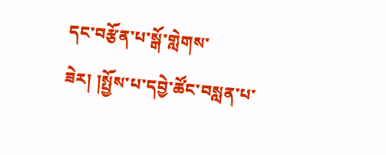དང་བརྩོན་པ་སྒོ་གླེགས་ཟེར། །སྤྱོས་པ་དབྱེ་ཚོང་བསླན་པ་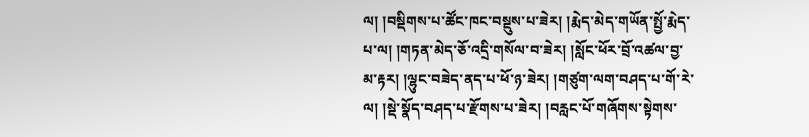ལ། །བསྡིགས་པ་ཚོང་ཁང་བསྡུས་པ་ཟེར། །རྨེད་མེད་གཡོན་སྤྱོ་རྨེད་པ་ལ། །གཏན་མེད་ཅོ་འདྲི་གསོལ་བ་ཟེར། །སློང་ཕོར་བྲོ་འཚལ་བྱ་མ་རྟར། །ལྷུང་བཟེད་ནད་པ་ཕོ་ཉ་ཟེར། །གཙུག་ལག་བཤད་པ་གོ་རེ་ལ། །སྡེ་སྣོད་བཤད་པ་རྫོགས་པ་ཟེར། །བརླང་པོ་གཞོགས་སྟེགས་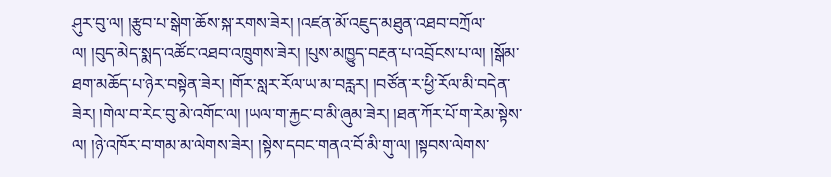ཤུར་བུ་ལ། །རྩུབ་པ་སྒེག་ཆོས་སྐ་རགས་ཟེར། །འཛན་མོ་འཇུད་མཐུན་འཐབ་བཀྲོལ་ལ། །བུད་མེད་སྨད་འཚོང་འཐབ་འཁྲུགས་ཟེར། །པུས་མཁྱུད་བརྔན་པ་འབྲོངས་པ་ལ། །སྒོམ་ཐག་མཆོད་པ་ཉེར་བསྟེན་ཟེར། །གོར་སླར་རོལ་ཡ་མ་བརླར། །བཙོན་ར་ཕྱི་རོལ་མི་བདེན་ཟེར། །གེལ་བ་རེང་བུ་མེ་འགོང་ལ། །ཡལ་ག་རྐྱང་བ་མི་ཞུམ་ཟེར། །ཐན་ཀོར་པོ་ག་རེམ་སྟེས་ལ། །ཉེ་འཁོར་བ་གམ་མ་ལེགས་ཟེར། །སྟེས་དབང་གནའ་བོ་མི་གུ་ལ། །སྟབས་ལེགས་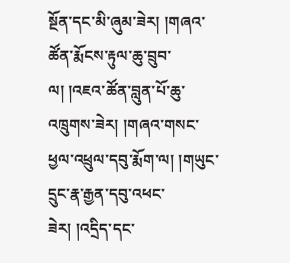སྔོན་དང་མི་ཞུམ་ཟེར། །གཞའ་ཚོན་རྨོངས་རྟུལ་ཆུ་བྲུབ་ལ། །འཇའ་ཚོན་བླུན་པོ་ཆུ་འཁྲུགས་ཟེར། །གཞའ་གསང་ཕྱལ་འཕྲུལ་དབུ་རྨོག་ལ། །གཡུང་དྲུང་རྣ་རྒྱན་དབུ་འཕང་ཟེར། །འདྲིད་དང་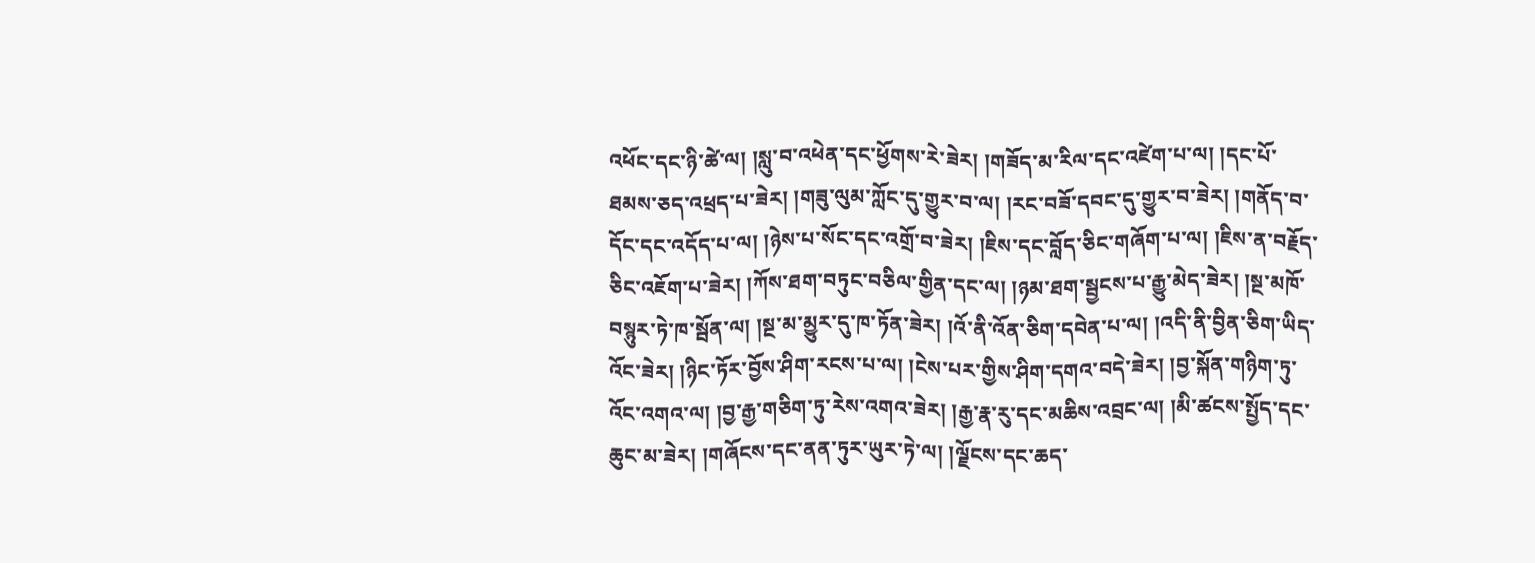འཕོང་དང་ཉི་ཚེ་ལ། །སླུ་བ་འཕེན་དང་ཕྱོགས་རེ་ཟེར། །གཟོད་མ་རིལ་དང་འཛེག་པ་ལ། །དང་པོ་ཐམས་ཅད་འཕྲད་པ་ཟེར། །གཟུ་ལུམ་ཀློང་དུ་གྱུར་བ་ལ། །རང་བཟོ་དབང་དུ་གྱུར་བ་ཟེར། །གནོད་བ་དོང་དང་འདོད་པ་ལ། །ཉེས་པ་སོང་དང་འགྲོ་བ་ཟེར། །ཇིས་དང་བློད་ཅིང་གཞོག་པ་ལ། །ཇིས་ན་བརྗོད་ཅིང་འཇོག་པ་ཟེར། །ཀོས་ཐག་བཏུང་བཅིལ་གྱིན་དང་ལ། །ཉམ་ཐག་སྦྱངས་པ་རྒྱུ་མེད་ཟེར། །སྔ་མཁོ་བསྙུར་ཏེ་ཁ་སྦོན་ལ། །སྔ་མ་མྱུར་དུ་ཁ་ཏོན་ཟེར། །འོ་ནི་འོན་ཅིག་དབེན་པ་ལ། །འདི་ནི་བྱིན་ཅིག་ཡིད་འོང་ཟེར། །ཉིང་ཏོར་བྱོས་ཤིག་རངས་པ་ལ། །ངེས་པར་གྱིས་ཤིག་དགའ་བདེ་ཟེར། །བྱ་སྐོན་གཉིག་ཏུ་འོང་འགའ་ལ། །བྱ་རྒྱ་གཅིག་ཏུ་རེས་འགའ་ཟེར། །རྒྱ་རྣ་རུ་དང་མཆིས་འབྲང་ལ། །མི་ཚངས་སྤྱོད་དང་ཆུང་མ་ཟེར། །གཞོངས་དང་ནན་ཏུར་ཡུར་ཏེ་ལ། །ལྗོངས་དང་ཆད་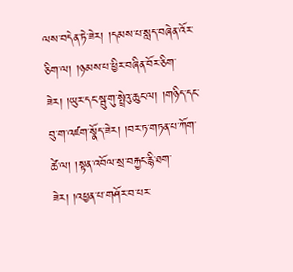ལས་བདེན་ཏེ་ཟེར། །དམས་པ་སླད་བཞེན་འོར་ཅིག་ལ། །ཉམས་པ་ཕྱིར་བཞིན་བོར་ཅིག་ཟེར། །ཡུར་དང་སྦུ་གུ་སྤྲེའུ་ཆུང་ལ། །གཉིད་དང་བུ་ག་འཛག་སྣོད་ཟེར། །བར་ཏ་གཏན་པ་ཀོག་ཚེ་ལ། །སྟན་འབོལ་སྲ་བརྐྱང་རྙི་ཐག་ཟེར། །འཕྱན་པ་གཤོར་བ་པར་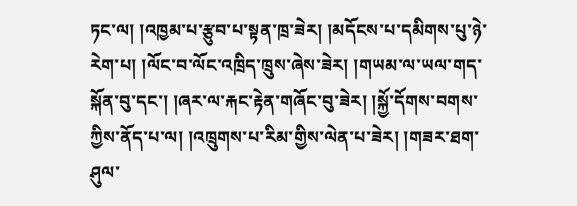ཏང་ལ། །འཁྱམ་པ་རྩུབ་པ་སྟན་ཁྲ་ཟེར། །མདོངས་པ་དམིགས་པུ་ཉེ་རེག་པ། །ལོང་བ་ལོང་འཁྲིད་ཁྲུས་ཞེས་ཟེར། །གཡམ་ལ་ཡལ་གད་སྐོན་བུ་དང་། །ཞར་ལ་རྐང་རྟེན་གཞོང་བུ་ཟེར། །སྐྱོ་དོགས་བགས་ཀྱིས་ནོད་པ་ལ། །འཁྲུགས་པ་རིམ་གྱིས་ལེན་པ་ཟེར། །གཟར་ཐག་ཤུལ་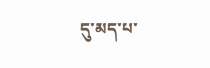དུ་མད་པ་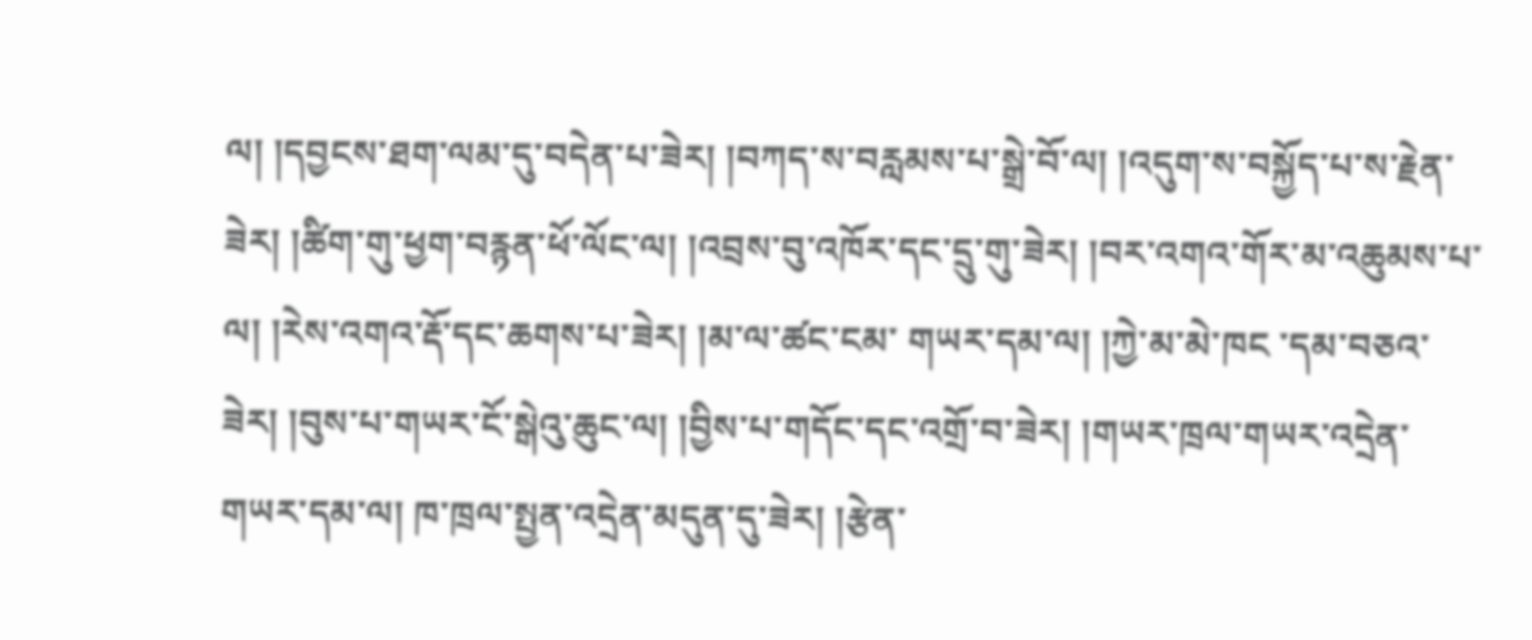ལ། །དབྱངས་ཐག་ལམ་དུ་བདེན་པ་ཟེར། །བཀད་ས་བརླམས་པ་སྒྲེ་བོ་ལ། །འདུག་ས་བསྐྱོད་པ་ས་རྗེན་ཟེར། །ཚིག་གུ་ཕྱག་བརྙན་ཕོ་ལོང་ལ། །འབྲས་བུ་འཁོར་དང་དྲུ་གུ་ཟེར། །བར་འགའ་གོར་མ་འཆུམས་པ་ལ། །རེས་འགའ་རྡོ་དང་ཆགས་པ་ཟེར། །མ་ལ་ཚང་ངམ་ གཡར་དམ་ལ། །ཀྱེ་མ་མེ་ཁང ་དམ་བཅའ་ཟེར། །བུས་པ་གཡར་ངོ་སྒེའུ་ཆུང་ལ། །བྱིས་པ་གདོང་དང་འགྲོ་བ་ཟེར། །གཡར་ཁྲལ་གཡར་འདྲེན་གཡར་དམ་ལ། ཁ་ཁྲལ་སྤྱན་འདྲེན་མདུན་དུ་ཟེར། །རྩེན་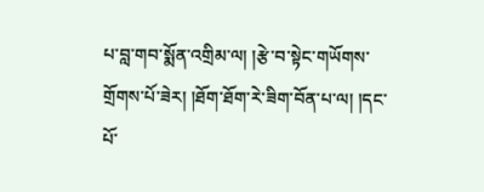པ་བླ་གབ་སྨོན་འགྲིམ་ལ། །རྩེ་བ་སྟེང་གཡོགས་གྲོགས་པོ་ཟེར། །ཐོག་ཐོག་རེ་ཟིག་བོན་པ་ལ། །དང་པོ་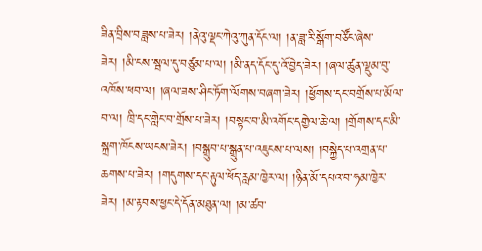ཟིན་བྲིས་བཟླས་པ་ཟེར། །ནེའུ་ལྡང་ཀེའུ་ཀུན་དོང་ལ། །ན་ཟླ་རི་སྒོག་བཙོང་ཞེས་ཟེར། །མི་ངས་སྦལ་དུ་བཙུམ་པ་ལ། །མི་ནད་དོང་དུ་འོ་བྱེད་ཟེར། །ཞལ་ཚུན་ལྡུམ་བུ་འཁོས་ཕབ་ལ། །ཞལ་ཟས་ཤིང་ཏོག་ལོགས་བཞག་ཟེར། །ཕྱོགས་དང་བགྲོས་པ་མོལ་བ་ལ། ཁྲི་དང་གླེང་བ་གྲོས་པ་ཟེར། །བསྟང་བ་མི་འགོང་དགྱེལ་ཆེ་ལ། །གྲོགས་དང་མི་སྐྲག་ཁོངས་ཡངས་ཟེར། །བསྒྲུབ་པ་སྒྲུན་པ་འཇུངས་པ་ལས། །བསྐྱེད་པ་འགྲན་པ་ཆགས་པ་ཟེར། །གདུགས་དང་རྟུལ་ཕོད་རླམ་ཁྱེར་ལ། །ཉིན་མོ་དཔའ་བ་ཧམ་ཁྱེར་ཟེར། །མ་རྟབས་ཕྱང་དེ་དོན་མཐུན་ལ། །མ་ཚབ་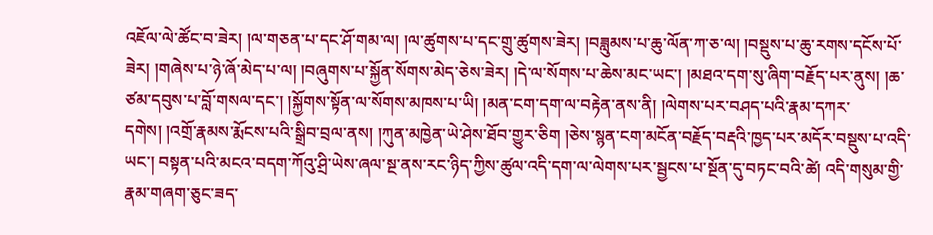འཇོལ་ལེ་ཚོང་བ་ཟེར། །ལ་གཅན་པ་དང་ཤོ་གམ་ལ། །ལ་ཚུགས་པ་དང་གྲུ་ཚུགས་ཟེར། །བཟླུམས་པ་ཆུ་ལོན་ཀ་ཅ་ལ། །བསྡུས་པ་ཆུ་རགས་དངོས་པོ་ཟེར། །གཞེས་པ་ཉེ་ཞོ་མེད་པ་ལ། །བཞུགས་པ་སྐྱོན་སོགས་མེད་ཅེས་ཟེར། །དེ་ལ་སོགས་པ་ཆེས་མང་ཡང་། །མཐའ་དག་སུ་ཞིག་བརྗོད་པར་ནུས། །ཆ་ཙམ་དབུས་པ་བློ་གསལ་དང་། །སྐྱོགས་སྟོན་ལ་སོགས་མཁས་པ་ཡི། །མན་ངག་དག་ལ་བརྟེན་ནས་ནི། །ལེགས་པར་བཤད་པའི་རྣམ་དཀར་དགེས། །འགྲོ་རྣམས་རྨོངས་པའི་སྒྲིབ་བྲལ་ནས། །ཀུན་མཁྱེན་ཡེ་ཤེས་ཐོབ་གྱུར་ཅིག །ཅེས་སྙན་ངག་མངོན་བརྗོད་བརྡའི་ཁྱད་པར་མདོར་བསྡུས་པ་འདི་ཡང་། བསྟན་པའི་མངའ་བདག་ཀོའུ་ཤྲི་ཡེས་ཞལ་སྔ་ནས་རང་ཉིད་ཀྱིས་ཚུལ་འདི་དག་ལ་ལེགས་པར་སྦྱངས་པ་སྔོན་དུ་བཏང་བའི་ཚེ། འདི་གསུམ་གྱི་རྣམ་གཞག་ཅུང་ཟད་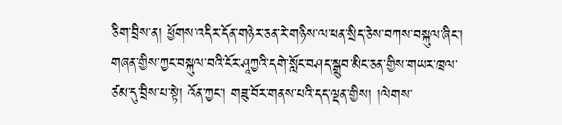ཅིག་བྲིས་ན། ཕྱོགས་འདིར་དོན་གཉེར་ཅན་རེ་གཉིས་ལ་ཕན་སྲིད་ཅེས་བཀས་བསྐུལ་ཞིང་། གཞན་གྱིས་ཀྱང་བསྐུལ་བའི་ངོར་ཤཱཀྱའི་དགེ་སློང་བཤད་སྒྲུབ་མིང་ཅན་གྱིས་གཡར་ཁྲལ་ཙམ་དུ་བྲིས་པ་སྟེ། འོན་ཀྱང་། གཟུ་བོར་གནས་པའི་དད་ལྡན་གྱིས། །ལེགས་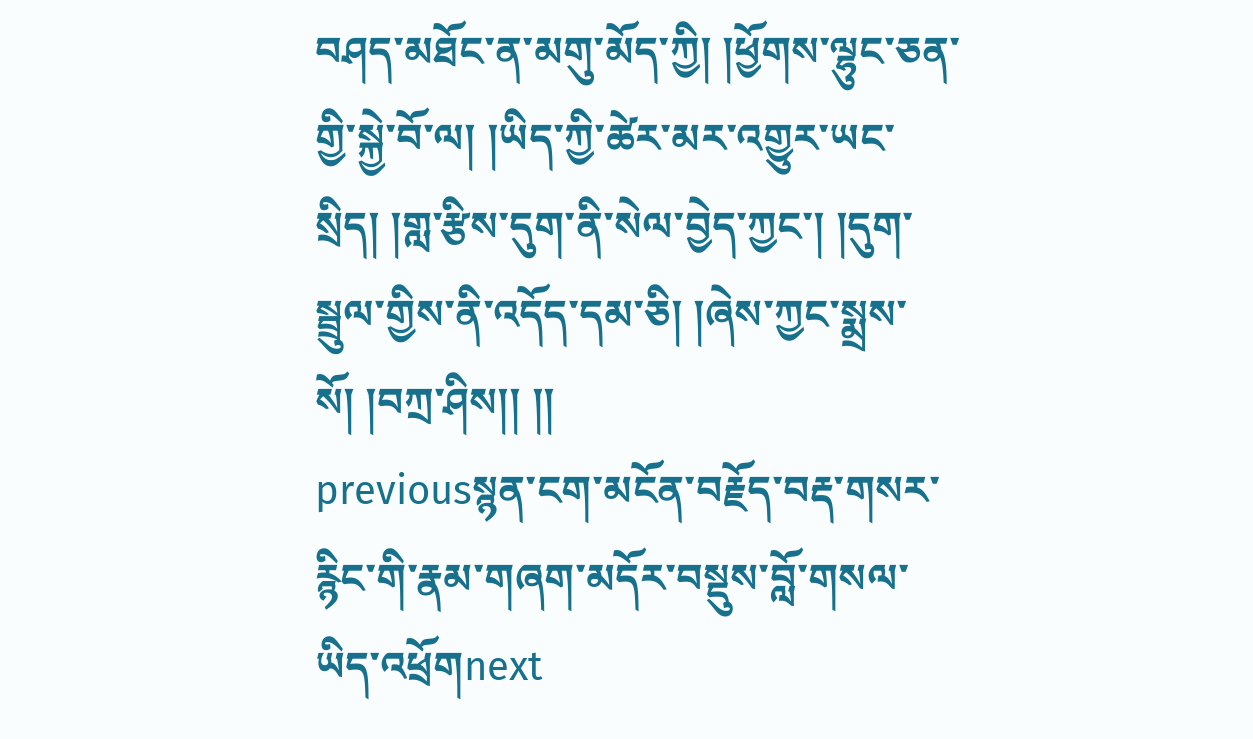བཤད་མཐོང་ན་མགུ་མོད་ཀྱི། །ཕྱོགས་ལྷུང་ཅན་གྱི་སྐྱེ་བོ་ལ། །ཡིད་ཀྱི་ཚེར་མར་འགྱུར་ཡང་སྲིད། །གླ་རྩིས་དུག་ནི་སེལ་བྱེད་ཀྱང་། །དུག་སྦྲུལ་གྱིས་ནི་འདོད་དམ་ཅི། །ཞེས་ཀྱང་སྨྲས་སོ། །བཀྲ་ཤིས།། །།
previousསྙན་ངག་མངོན་བརྗོད་བརྡ་གསར་རྙིང་གི་རྣམ་གཞག་མདོར་བསྡུས་བློ་གསལ་ཡིད་འཕྲོགnext